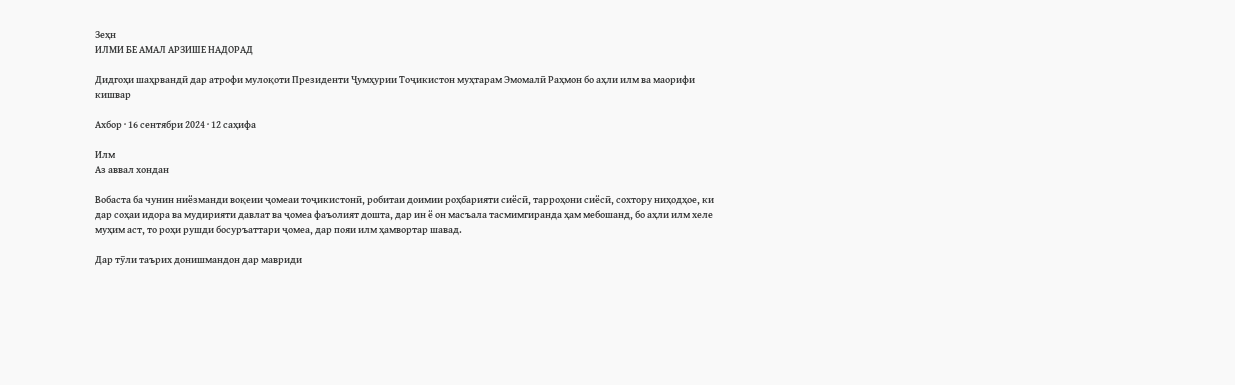Зеҳн
ИЛМИ БЕ АМАЛ АРЗИШЕ НАДОРАД

Дидгоҳи шаҳрвандӣ дар атрофи мулоқоти Президенти Ҷумҳурии Тоҷикистон муҳтарам Эмомалӣ Раҳмон бо аҳли илм ва маорифи кишвар

Ахбор · 16 сентябри 2024 · 12 саҳифа

Илм
Аз аввал хондан

Вобаста ба чунин ниёзманди воқеии ҷомеаи тоҷикистонӣ, робитаи доимии роҳбарияти сиёсӣ, тарроҳони сиёсӣ, сохтору ниҳодҳое, ки дар соҳаи идора ва мудирияти давлат ва ҷомеа фаъолият дошта, дар ин ё он масъала тасмимгиранда ҳам мебошанд, бо аҳли илм хеле муҳим аст, то роҳи рушди босуръаттари ҷомеа, дар пояи илм ҳамвортар шавад.

Дар тӯли таърих донишмандон дар мавриди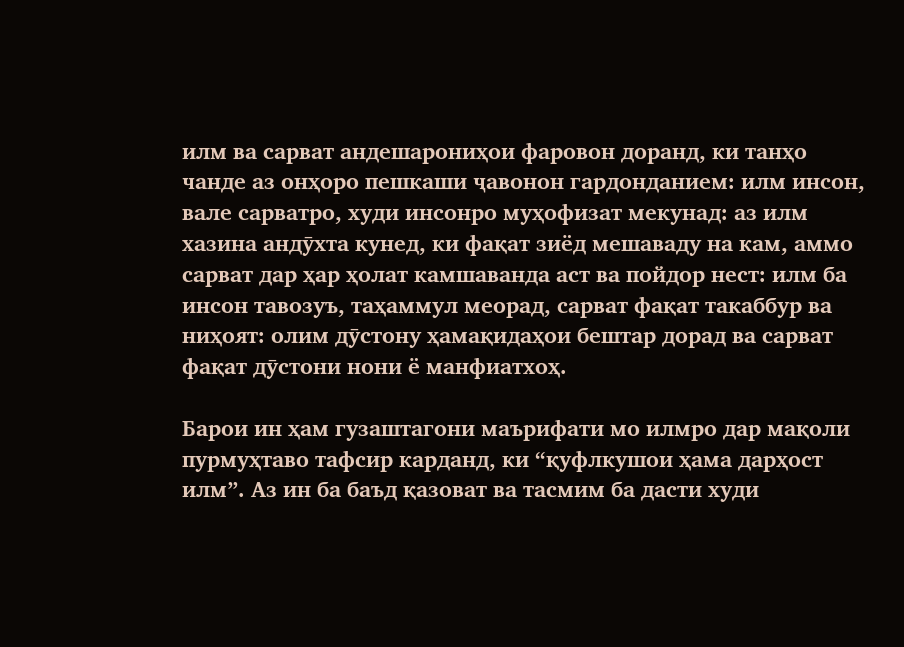илм ва сарват андешарониҳои фаровон доранд, ки танҳо чанде аз онҳоро пешкаши ҷавонон гардонданием: илм инсон, вале сарватро, худи инсонро муҳофизат мекунад: аз илм хазина андӯхта кунед, ки фақат зиёд мешаваду на кам, аммо сарват дар ҳар ҳолат камшаванда аст ва пойдор нест: илм ба инсон тавозуъ, таҳаммул меорад, сарват фақат такаббур ва ниҳоят: олим дӯстону ҳамақидаҳои бештар дорад ва сарват фақат дӯстони нони ё манфиатхоҳ.

Барои ин ҳам гузаштагони маърифати мо илмро дар мақоли пурмуҳтаво тафсир карданд, ки “қуфлкушои ҳама дарҳост илм”. Аз ин ба баъд қазоват ва тасмим ба дасти худи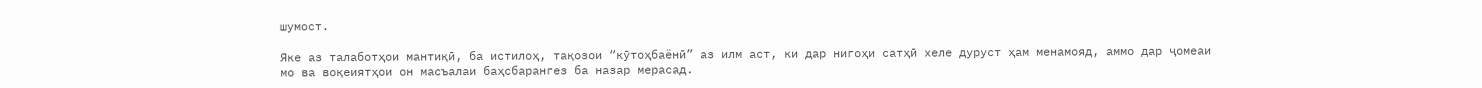шумост.

Яке аз талаботҳои мантиқӣ, ба истилоҳ, тақозои “кӯтоҳбаёнӣ” аз илм аст, ки дар нигоҳи сатҳӣ хеле дуруст ҳам менамояд, аммо дар ҷомеаи мо ва воқеиятҳои он масъалаи баҳсбарангез ба назар мерасад.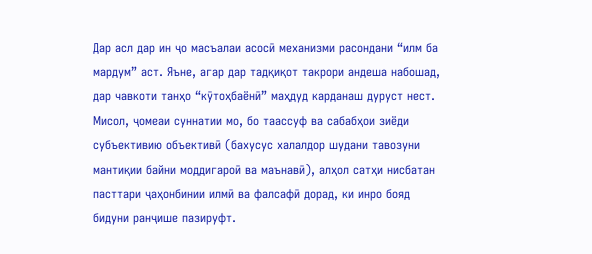Дар асл дар ин ҷо масъалаи асосӣ механизми расондани “илм ба мардум” аст. Яъне, агар дар тадқиқот такрори андеша набошад, дар чавкоти танҳо “кӯтоҳбаёнӣ” маҳдуд карданаш дуруст нест. Мисол, ҷомеаи суннатии мо, бо таассуф ва сабабҳои зиёди субъективию объективӣ (бахусус халалдор шудани тавозуни мантиқии байни моддигароӣ ва маънавӣ), алҳол сатҳи нисбатан пасттари ҷаҳонбинии илмӣ ва фалсафӣ дорад, ки инро бояд бидуни ранҷише пазируфт.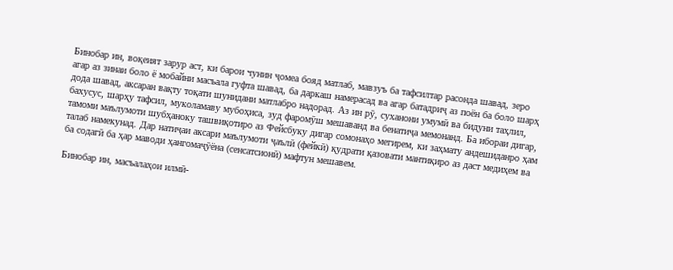Бинобар ин, воқеият зарур аст, ки барои чунин ҷомеа бояд матлаб, мавзуъ ба тафсилтар расонда шавад, зеро агар аз зинаи боло ё мобайни масъала гуфта шавад, ба даркаш намерасад ва агар батадриҷ аз поён ба боло шарҳ дода шавад, аксаран вақту тоқати шунидани матлабро надорад. Аз ин рӯ, суханони умумӣ ва бидуни таҳлил, бахусус, шарҳу тафсил, муколамаву мубоҳиса, зуд фаромӯш мешаванд ва бенатиҷа мемонанд. Ба ибораи дигар, тамоми маълумоти шубҳаноку ташвиқотиро аз Фейсбуку дигар сомонаҳо мегирем, ки заҳмату андешиданро ҳам талаб намекунад. Дар натиҷаи аксари маълумоти ҷаълӣ (фейкӣ) қудрати қазовати мантиқиро аз даст медиҳем ва ба содагӣ ба ҳар маводи ҳангомаҷӯёна (сенсатсионӣ) мафтун мешавем.

Бинобар ин, масъалаҳои илмӣ-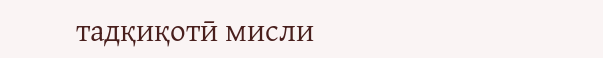тадқиқотӣ мисли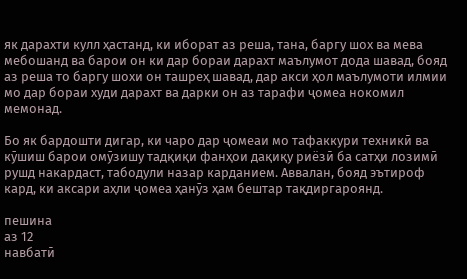як дарахти кулл ҳастанд, ки иборат аз реша, тана, баргу шох ва мева мебошанд ва барои он ки дар бораи дарахт маълумот дода шавад, бояд аз реша то баргу шохи он ташреҳ шавад, дар акси ҳол маълумоти илмии мо дар бораи худи дарахт ва дарки он аз тарафи ҷомеа нокомил мемонад.

Бо як бардошти дигар, ки чаро дар ҷомеаи мо тафаккури техникӣ ва кӯшиш барои омӯзишу тадқиқи фанҳои дақиқу риёзӣ ба сатҳи лозимӣ рушд накардаст, табодули назар карданием. Аввалан, бояд эътироф кард, ки аксари аҳли ҷомеа ҳанӯз ҳам бештар тақдиргароянд.

пешина
аз 12
навбатӣ